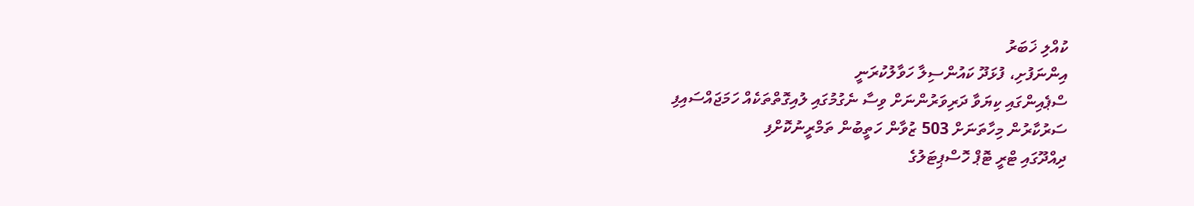ކުއްލި ޚަބަރު
އިންނަފުށި، ފުޅަދޫ ކައުންސިލާ ހަވާލުކުރަނީ
ސްޕެއިންގައި ކިޔަވާ ދަރިވަރުންނަށް ވިސާ ނެގުމުގައި ލުއިގޮތްތަކެއް ހަމަޖައްސައިފި
ސަރުކާރުން މިހާތަނަށް 503 ޒުވާން ހަތީބުން ތަމްރީނުކޮށްފި
ދިއްދޫގައި ޓްރީ ޓޮޕް ހޮސްޕިޓަލުގެ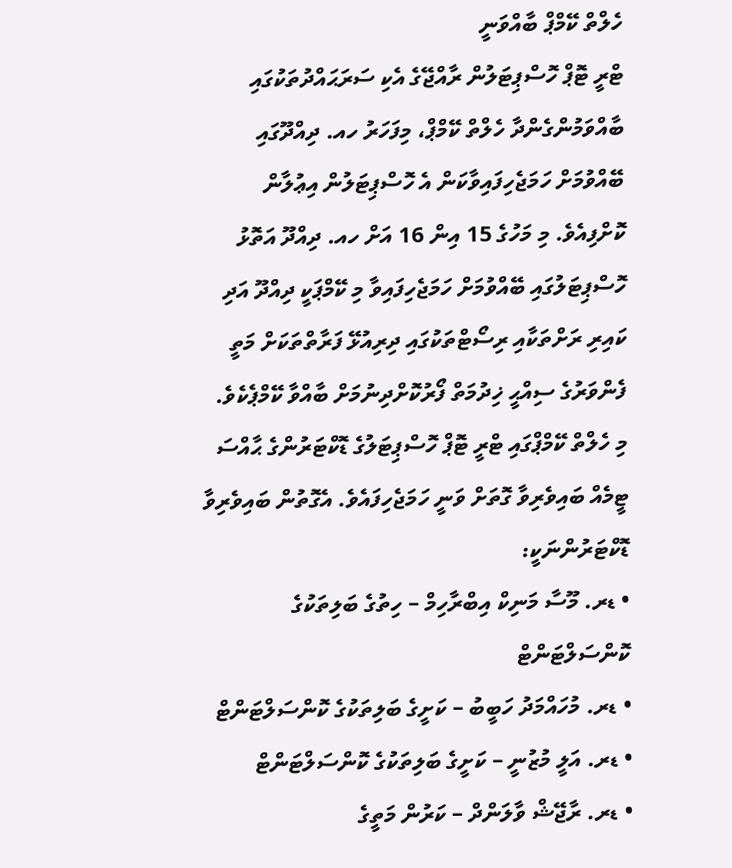ހެލްތް ކޭމްޕް ބާއްވަނީ
ޓްރީ ޓޮޕް ހޮސްޕިޓަލުން ރާއްޖޭގެ އެކި ސަރަޙައްދުތަކުގައި ބާއްވަމުންގެންދާ ހެލްތް ކޭމްޕް، މިފަހަރު ހއ. ދިއްދޫގައި ބޭއްވުމަށް ހަމަޖެހިފައިވާކަން އެ ހޮސްޕިޓަލުން އިޢުލާން ކޮށްފިއެވެ. މި މަހުގެ 15 އިން 16 އަށް ހއ. ދިއްދޫ އަތޮޅު ހޮސްޕިޓަލުގައި ބޭއްވުމަށް ހަމަޖެހިފައިވާ މި ކޭމްޕަކީ ދިއްދޫ އަދި ކައިރި ރަށްތަކާއި ރިސޯޓްތަކުގައި ދިރިއުޅޭ ފަރާތްތަކަށް މަތީ ފެންވަރުގެ ސިއްޙީ ޚިދުމަތް ފޯރުކޮށްދިނުމަށް ބާއްވާ ކޭމްޕެކެވެ.
މި ހެލްތް ކޭމްޕްގައި ޓްރީ ޓޮޕް ހޮސްޕިޓަލުގެ ޑޮކްޓަރުންގެ ޙާއްސަ ޓީމެއް ބައިވެރިވާ ގޮތަށް ވަނީ ހަމަޖެހިފައެވެ. އެގޮތުން ބައިވެރިވާ ޑޮކްޓަރުންނަކީ:
• ޑރ. މޫސާ މަނިކް އިބްރާހިމް – ހިތުގެ ބަލިތަކުގެ ކޮންސަލްޓަންޓް
• ޑރ. މުހައްމަދު ހަބީބު – ކަށީގެ ބަލިތަކުގެ ކޮންސަލްޓަންޓް
• ޑރ. އަލީ މުޒުނީ – ކަށީގެ ބަލިތަކުގެ ކޮންސަލްޓަންޓް
• ޑރ. ރާޖޭޝް ވާލަންދް – ކަރުން މަތީގެ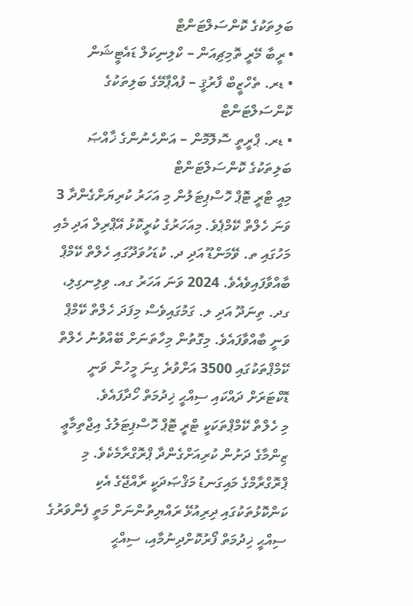ބަލިތަކުގެ ކޮންސަލްޓަންޓް
• ރީބާ މޭރީ ތޮމިޗިއަން – ކްލިނިކަލް ޑައެޓީޝަން
• ޑރ. ތެހްޒީބް ފާރުޤީ – ފުއްޕާމޭގެ ބަލިތަކުގެ ކޮންސަލްޓަންޓް
• ޑރ. ޕްރީތީ ސޮލޮމޮން – އަންހެނުންގެ ޚާއްޞަ ބަލިތަކުގެ ކޮންސަލްޓަންޓް
މިއީ ޓްރީ ޓޮޕް ހޮސްޕިޓަލުން މި އަހަރު ކުރިޔަށްގެންދާ 3 ވަނަ ހެލްތް ކޭމްޕެވެ. މިއަހަރުގެ ކުރީކޮޅު އޭޕްރިލް އަދި މެއި މަހުގައި ތ. ވޭމަންޑޫ އަދި ދ. ކުޑަހުވަދޫގައި ހެލްތް ކޭމްޕް ބާއްވާފައިވެއެވެ. 2024 ވަނަ އަހަރު ގއ. ވިލިނގިލި، ގދ. ތިނަދޫ އަދި ލ. ގަމުގައިވެސް މިފަދަ ހެލްތް ކޭމްޕް ވަނީ ބާއްވާފައެވެ. މިގޮތުން މިހާތަނަށް ބޭއްވުނު ހެލްތް ކޭމްޕްތަކުގައި 3500 އަށްވުރެ ގިނަ މީހުން ވަނީ ޑޮކްޓަރަށް ދައްކައި ސިއްޙީ ޚިދުމަތް ހޯދާފައެވެ.
މި ހެލްތް ކޭމްޕްތަކަކީ ޓްރީ ޓޮޕް ހޮސްޕިޓަލުގެ އިޖްތިމާޢީ ޒިންމާގެ ދަށުން ކުރިއަށްގެންދާ ޕްރޮގްރާމެކެވެ. މި ޕްރޮގްރާމްގެ މައިގަނޑު މަޤްޞަދަކީ ރާއްޖޭގެ އެކި ކަންކޮޅުތަކުގައި ދިރިއުޅޭ ރައްޔިތުންނަށް މަތީ ފެންވަރުގެ ސިއްޙީ ޚިދުމަތް ފޯރުކޮށްދިނުމާއި، ސިއްޙީ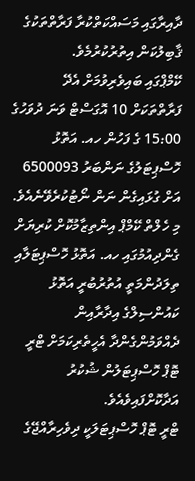ދާއިރާގައި މަސައްކަތްކުރާ ފަރާތްތަކުގެ ޤާބިލުކަން އިތުރުކުރުމެވެ.
ކޭމްޕްގައި ބައިވެރިވުމަށް އެދޭ ފަރާތްތަކަށް 10 އޮގަސްޓް ވަނަ ދުވަހުގެ 15:00 ގެ ފަހުން ހއ. އަތޮޅު ހޮސްޕިޓަލުގެ ނަންބަރު 6500093 އަށް ގުޅައިގެން ނަން ނޯޓުކުރެވޭނެއެވެ. މި ހެލްތް ކޭމްޕް އިންތިޒާމުކޮށް ކުރިޔަށް ގެންދިއުމުގައި ހއ. އަތޮޅު ހޮސްޕިޓަލާއި ތިލަދުންމަތީ އުތުރުބުރީ އަތޮޅު ކައުންސިލްގެ އިދާރާއިން ދެއްވަމުންގެންދާ އެހީތެރިކަމަށް ޓްރީ ޓޮޕް ހޮސްޕިޓަލުން ޝުކުރު އަދާކޮށްފައިވެއެވެ.
ޓްރީ ޓޮޕް ހޮސްޕިޓަލަކީ ދިވެހިރާއްޖޭގެ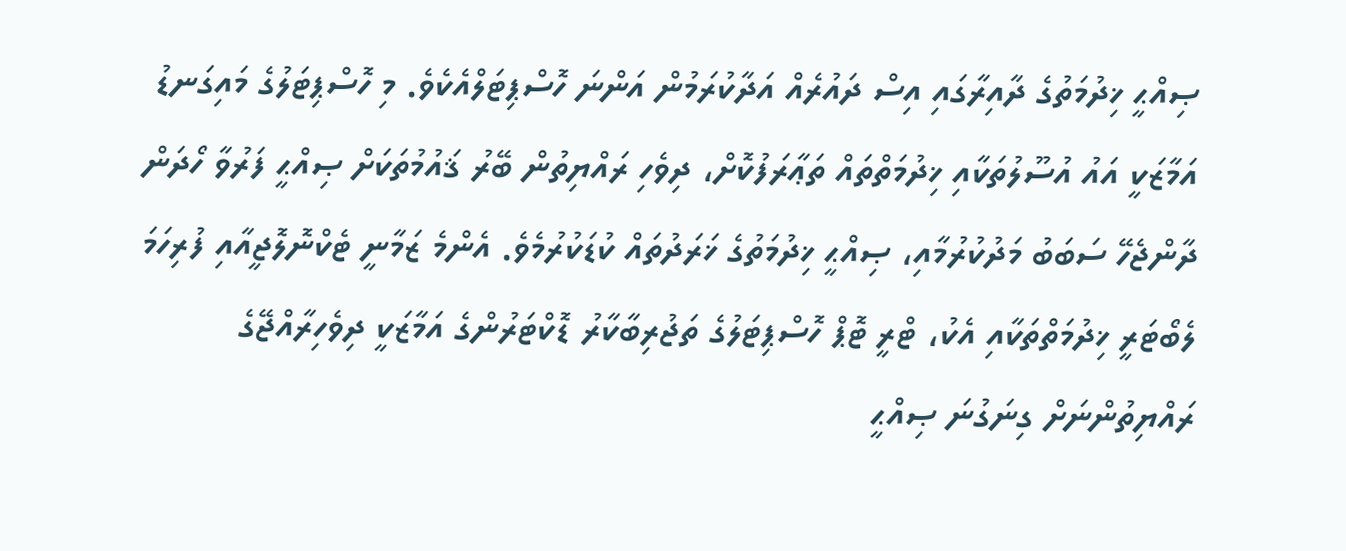ޞިއްޙީ ޚިދުމަތުގެ ދާއިރާގައި އިސް ދައުރެއް އަދާކުރަމުން އަންނަ ހޮސްޕިޓަލްއެކެވެ. މި ހޮސްޕިޓަލުގެ މައިގަނޑު އަމާޒަކީ އައު އުސޫލުތަކާއި ޚިދުމަތްތައް ތަޢާރަފުކޮށް، ދިވެހި ރައްޔިތުން ބޭރު ޤައުމުތަކަށް ޞިއްޙީ ފަރުވާ ހޯދަން ދާންޖެހޭ ސަބަބު މަދުކުރުމާއި، ޞިއްޙީ ޚިދުމަތުގެ ޚަރަދުތައް ކުޑަކުރުމެވެ. އެންމެ ޒަމާނީ ޓެކްނޮލޮޖީއާއި ފުރިހަމަ ލެބޯޓަރީ ޚިދުމަތްތަކާއި އެކު، ޓްރީ ޓޮޕް ހޮސްޕިޓަލުގެ ތަޖުރިބާކާރު ޑޮކްޓަރުންގެ އަމާޒަކީ ދިވެހިރާއްޖޭގެ ރައްޔިތުންނަށް ގިނަގުނަ ޞިއްޙީ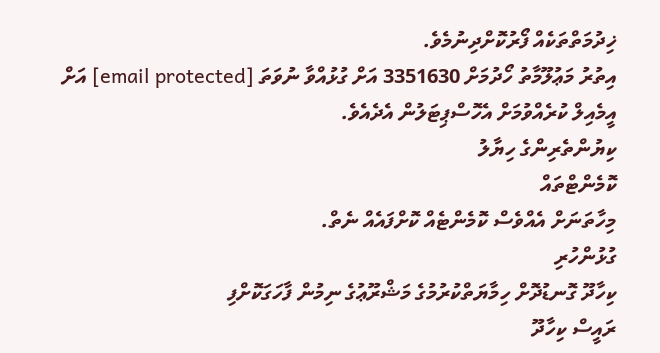ޚިދުމަތްތަކެއް ފޯރުކޮށްދިނުމެވެ.
އިތުރު މަޢުލޫމާތު ހޯދުމަށް 3351630 އަށް ގުޅުއްވާ ނުވަތަ [email protected] އަށް އީމެއިލް ކުރެއްވުމަށް އެހޮސްޕިޓަލުން އެދެއެވެ.
ކިޔުންތެރިންގެ ހިޔާލު
ކޮމެންޓްތައް
މިހާތަނަށް އެއްވެސް ކޮމެންޓެއް ކޮށްފައެއް ނެތް.
ގުޅުންހުރި
ކިހާދޫ ގޮނޑުދޮށް ހިމާޔަތްކުރުމުގެ މަޝްރޫޢުގެ ނިމުން ފާހަގަކޮށްފި
ރައީސް ކިހާދޫ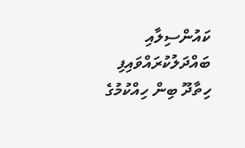ކައުންސިލާއި ބައްދަލުކުރައްވައިފި
ހިތާދޫ ބިން ހިއްކުމުގެ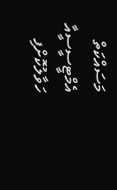މަސައްކަތް އެމްޓީސީސީއާ ހަވާލުކޮށްފި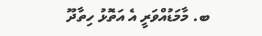ބ. މާމަޑުއްވަރީ އެ އަތޮޅު ހިތާދޫ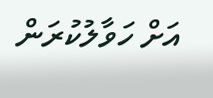އަށް ހަވާލުކުރަން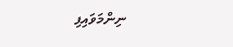ނިންމަވައިފި